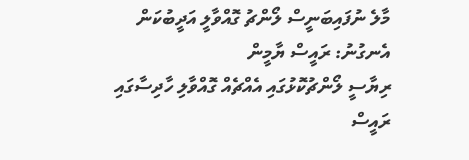މާލެ ނުފައިބަނީސް ލޯންޗު ގޮއްވާލީ އަދީބުކަން އެނގުނު: ރައީސް ޔާމީން
ރިޔާސީ ލޯންޗުކޮޅުގައި އެއްޗެއް ގޮއްވާލި ހާދިސާގައި ރައީސް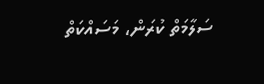ސަލާމަތް ކުރަން، މަސައްކަތް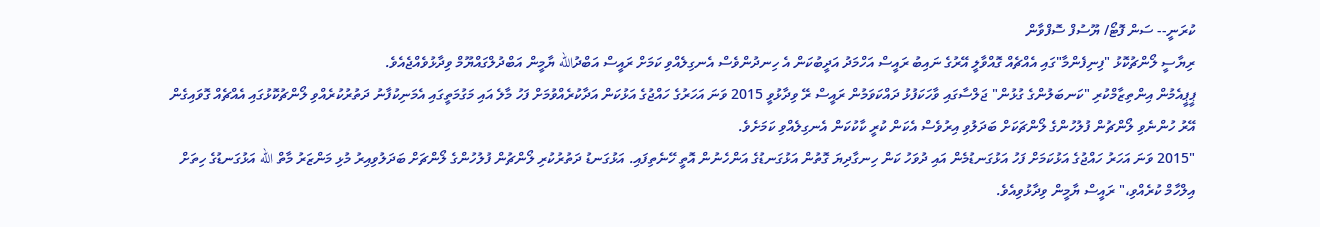ކުރަނީ-- ސަން ފޮޓޯ/ ޔޫސުފް ސޮފްވާން
ރިޔާސީ ލޯންޗުކޮޅު "ފިނިފެންމާ"ގައި އެއްޗެއް ގޮއްވާލީ އޭރުގެ ނައިބު ރައީސް އަހްމަދު އަދީބުކަން އެ ހިނދުންވެސް އެނގިލެއްވި ކަމަށް ރައީސް އަބްދުالله ޔާމީން އަބްދުލްގައްޔޫމް ވިދާޅުވެއްޖެއެވެ.
ޕީޕީއެމުން އިންތިޒާމްކުރި "ކަނބަލުންގެ ގުޅުން" ޖަލްސާގައި ވާހަކަފުޅު ދައްކަވަމުން ރައީސް ރޭ ވިދާޅުވީ 2015 ވަނަ އަހަރުގެ ހައްޖުގެ އަޅުކަން އަދާކުރެއްވުމަށް ފަހު މާލެ އައި މަގުމަތީގައި އެމަނިކުފާނު ދަތުރުކުރެއްވި ލޯންޗުކޮޅުގައި އެއްޗެއް ގޮވައިގެން އޭރު ހުންނެވި ލޯންޗުން ފުލުހުންގެ ލޯންޗަކަށް ބަދަލުވި އިރުވެސް އެކަން ކުރީ ކާކުކަން އެނގިލެއްވި ކަމަށެވެ.
"2015 ވަނަ އަހަރު ހައްޖުގެ އަޅުކަމަށް ފަހު އަޅުގަނޑުމެން އައި ދުވަހު ކަން ހިނގާދިޔަ ގޮތުން އަޅުގަނޑުގެ އަންހެނުން އޮތީ ހޭނެތިފައި. އަޅުގަނޑު ދަތުރުކުރި ލޯންޗުން ފުލުހުންގެ ލޯންޗަށް ބަދަލުވިއިރު މުޅި މަންޒަރު މާތް الله އަޅުގަނޑުގެ ހިތަށް އިލްހާމް ކުރެއްވި،" ރައީސް ޔާމީން ވިދާޅުވިއެވެ.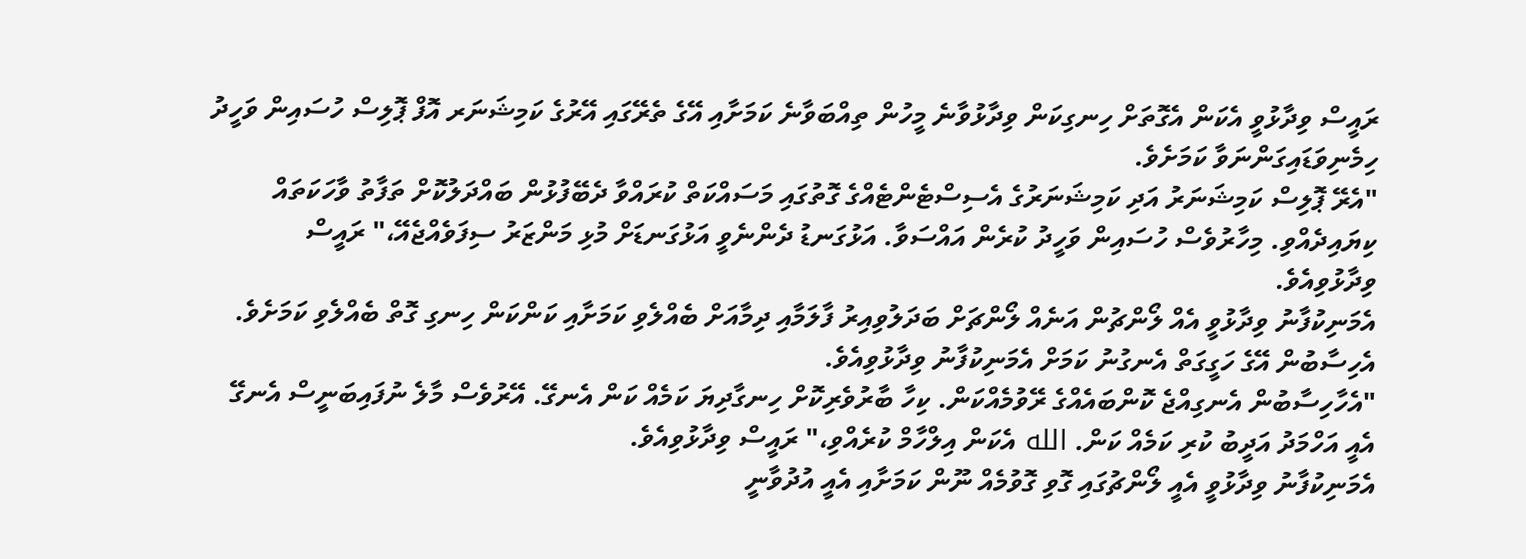ރައީސް ވިދާޅުވީ އެކަން އެގޮތަށް ހިނގިކަން ވިދާޅުވާނެ މީހުން ތިއްބަވާނެ ކަމަށާއި އޭގެ ތެރޭގައި އޭރުގެ ކަމިޝަނަރ އޮފް ޕޮލިސް ހުސައިން ވަހީދު ހިމެނިވަޑައިގަންނަވާ ކަމަށެވެ.
"އެރޭ ޕޮލިސް ކަމިޝަނަރު އަދި ކަމިޝަނަރުގެ އެސިސްޓެންޓެއްގެ ގޮތުގައި މަސައްކަތް ކުރައްވާ ދެބޭފުޅުން ބައްދަލުކޮށް ތަފާތު ވާހަކަތައް ކިޔައިދެއްވި. މިހާރުވެސް ހުސައިން ވަހީދު ކުރެން އައްސަވާ. އަޅުގަނޑު ދެންނެވީ އަޅުގަނޑަށް މުޅި މަންޒަރު ސިފަވެއްޖެއޭ،" ރައީސް ވިދާޅުވިއެވެ.
އެމަނިކުފާނު ވިދާޅުވީ އެއް ލޯންޗުން އަނެއް ލޯންޗަށް ބަދަލުވިއިރު ފާލަމާއި ދިމާއަށް ބެއްލެވި ކަމަށާއި ކަންކަން ހިނގި ގޮތް ބެއްލެވި ކަމަށެވެ. އެހިސާބުން އޭގެ ހަގީގަތް އެނގުނު ކަމަށް އެމަނިކުފާނު ވިދާޅުވިއެވެ.
"އެހާހިސާބުން އެނގިއްޖެ ކޮންބައެއްގެ ރޭވުމެއްކަން. ކިހާ ބާރުވެރިކޮށް ހިނގާދިޔަ ކަމެއް ކަން އެނގޭ. އޭރުވެސް މާލެ ނުފައިބަނީސް އެނގޭ އެއީ އަހްމަދު އަދީބު ކުރި ކަމެއް ކަން. الله އެކަން އިލްހާމް ކުރެއްވި،" ރައީސް ވިދާޅުވިއެވެ.
އެމަނިކުފާނު ވިދާޅުވީ އެއީ ލޯންޗުގައި ގޮވި ގޮވުމެއް ނޫން ކަމަށާއި އެއީ އުދުވާނީ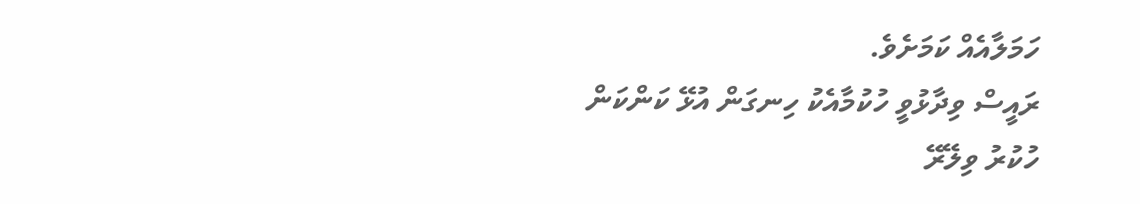ހަމަލާއެއް ކަމަށެވެ.
ރައީސް ވިދާޅުވީ ހުކުމާއެކު ހިނގަން އުޅޭ ކަންކަން ހުކުރު ވިލޭރޭ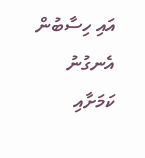އައި ހިސާބުން އެނގުނު ކަމަށާއި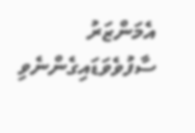އެމަންޒަރު ސާފުވެވަޑައިގެންނެވި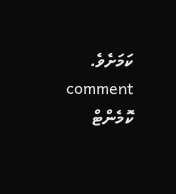ކަމަށެވެ.
comment ކޮމެންޓް